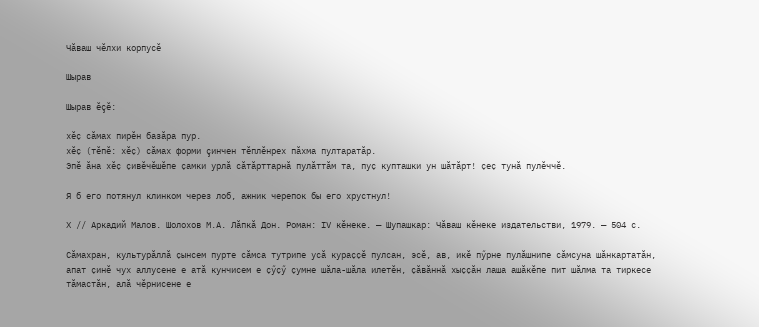Чӑваш чӗлхи корпусӗ

Шырав

Шырав ĕçĕ:

хӗҫ сăмах пирĕн базăра пур.
хӗҫ (тĕпĕ: хӗҫ) сăмах форми çинчен тĕплĕнрех пăхма пултаратăр.
Эпӗ ӑна хӗҫ ҫивӗчӗшӗпе ҫамки урлӑ сӑтӑрттарнӑ пулӑттӑм та, пуҫ купташки ун шӑтӑрт! ҫеҫ тунӑ пулӗччӗ.

Я б его потянул клинком через лоб, ажник черепок бы его хрустнул!

X // Аркадий Малов. Шолохов М.А. Лӑпкӑ Дон. Роман: IV кӗнеке. — Шупашкар: Чӑваш кӗнеке издательстви, 1979. — 504 с.

Сӑмахран, культурӑллӑ ҫынсем пурте сӑмса тутрипе усӑ кураҫҫӗ пулсан, эсӗ, ав, икӗ пӳрне пулӑшнипе сӑмсуна шӑнкартатӑн, апат ҫинӗ чух аллусене е атӑ кунчисем е ҫӳҫӳ ҫумне шӑла-шӑла илетӗн, ҫӑвӑннӑ хыҫҫӑн лаша ашӑкӗпе пит шӑлма та тиркесе тӑмастӑн, алӑ чӗрнисене е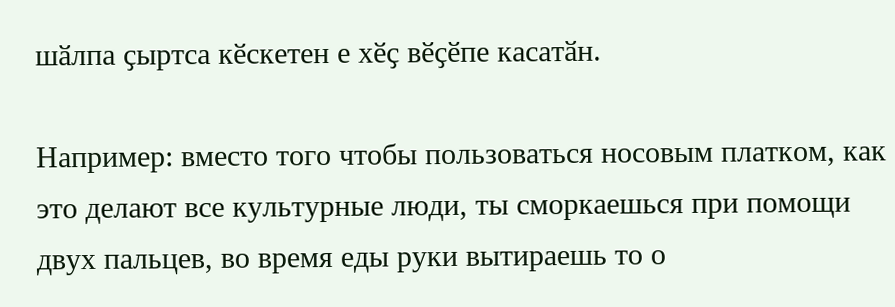шӑлпа ҫыртса кӗскетен е хӗҫ вӗҫӗпе касатӑн.

Например: вместо того чтобы пользоваться носовым платком, как это делают все культурные люди, ты сморкаешься при помощи двух пальцев, во время еды руки вытираешь то о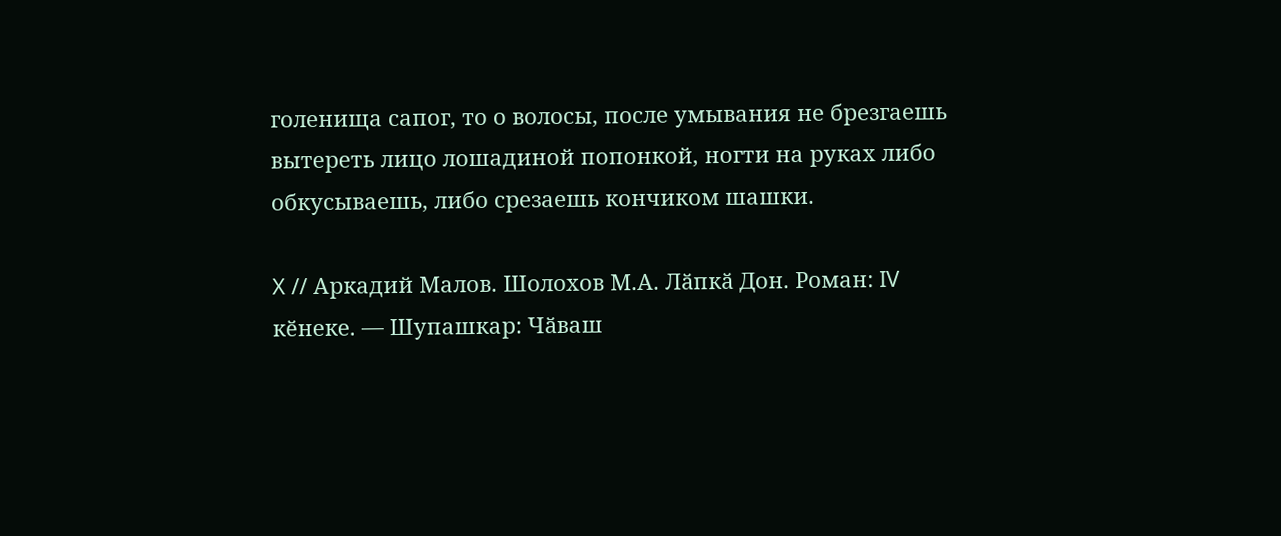голенища сапог, то о волосы, после умывания не брезгаешь вытереть лицо лошадиной попонкой, ногти на руках либо обкусываешь, либо срезаешь кончиком шашки.

X // Аркадий Малов. Шолохов М.А. Лӑпкӑ Дон. Роман: IV кӗнеке. — Шупашкар: Чӑваш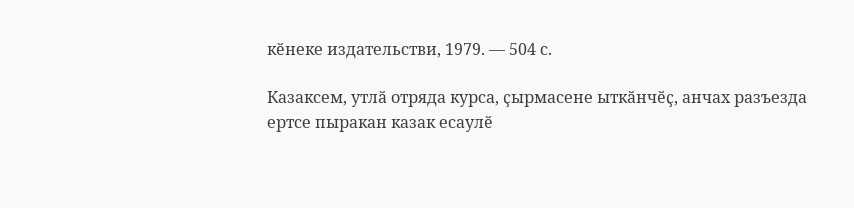кӗнеке издательстви, 1979. — 504 с.

Казаксем, утлӑ отряда курса, ҫырмасене ыткӑнчӗҫ, анчах разъезда ертсе пыракан казак есаулӗ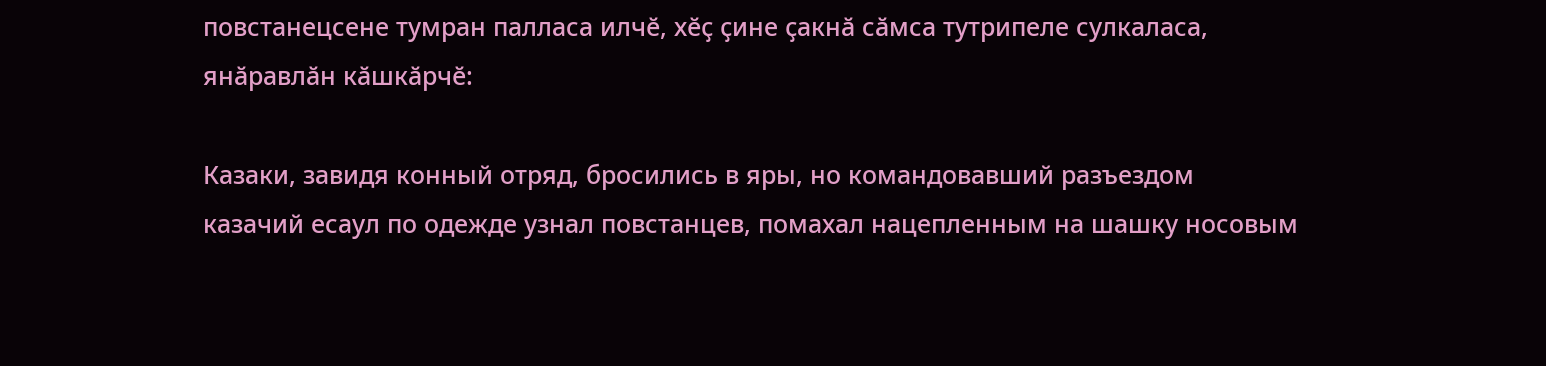повстанецсене тумран палласа илчӗ, хӗҫ ҫине ҫакнӑ сӑмса тутрипеле сулкаласа, янӑравлӑн кӑшкӑрчӗ:

Казаки, завидя конный отряд, бросились в яры, но командовавший разъездом казачий есаул по одежде узнал повстанцев, помахал нацепленным на шашку носовым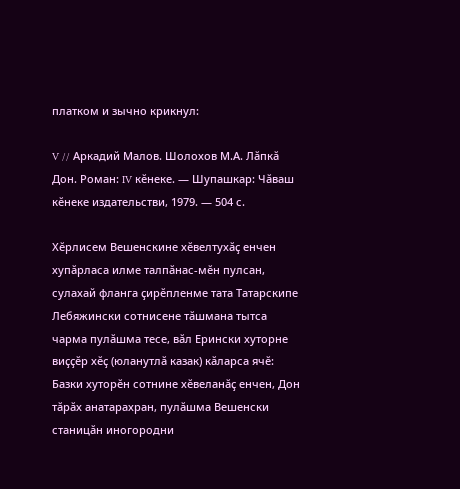платком и зычно крикнул:

V // Аркадий Малов. Шолохов М.А. Лӑпкӑ Дон. Роман: IV кӗнеке. — Шупашкар: Чӑваш кӗнеке издательстви, 1979. — 504 с.

Хӗрлисем Вешенскине хӗвелтухӑҫ енчен хупӑрласа илме талпӑнас-мӗн пулсан, сулахай фланга ҫирӗпленме тата Татарскипе Лебяжински сотнисене тӑшмана тытса чарма пулӑшма тесе, вӑл Ерински хуторне виҫҫӗр хӗҫ (юланутлӑ казак) кӑларса ячӗ: Базки хуторӗн сотнине хӗвеланӑҫ енчен, Дон тӑрӑх анатарахран, пулӑшма Вешенски станицӑн иногородни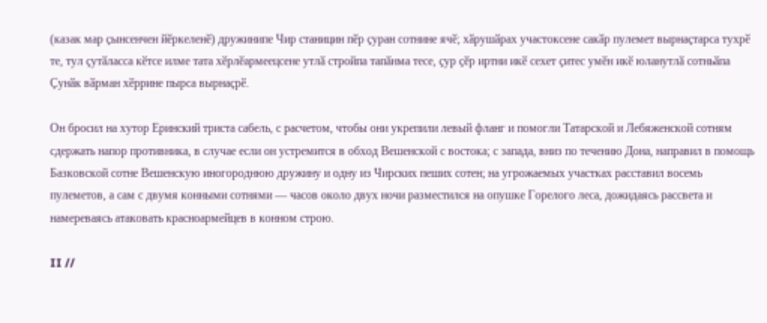(казак мар ҫынсенчен йӗркеленӗ) дружинипе Чир станицин пӗр ҫуран сотнине ячӗ; хӑрушӑрах участоксене сакӑр пулемет вырнаҫтарса тухрӗ те, тул ҫутӑласса кӗтсе илме тата хӗрлӗармеецсене утлӑ стройпа тапӑнма тесе, ҫур ҫӗр иртни икӗ сехет ҫитес умӗн икӗ юланутлӑ сотньӑпа Ҫунӑк вӑрман хӗррине пырса вырнаҫрӗ.

Он бросил на хутор Еринский триста сабель, с расчетом, чтобы они укрепили левый фланг и помогли Татарской и Лебяженской сотням сдержать напор противника, в случае если он устремится в обход Вешенской с востока; с запада, вниз по течению Дона, направил в помощь Базковской сотне Вешенскую иногороднюю дружину и одну из Чирских пеших сотен; на угрожаемых участках расставил восемь пулеметов, а сам с двумя конными сотнями — часов около двух ночи разместился на опушке Горелого леса, дожидаясь рассвета и намереваясь атаковать красноармейцев в конном строю.

II //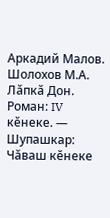Аркадий Малов. Шолохов М.А. Лӑпкӑ Дон. Роман: IV кӗнеке. — Шупашкар: Чӑваш кӗнеке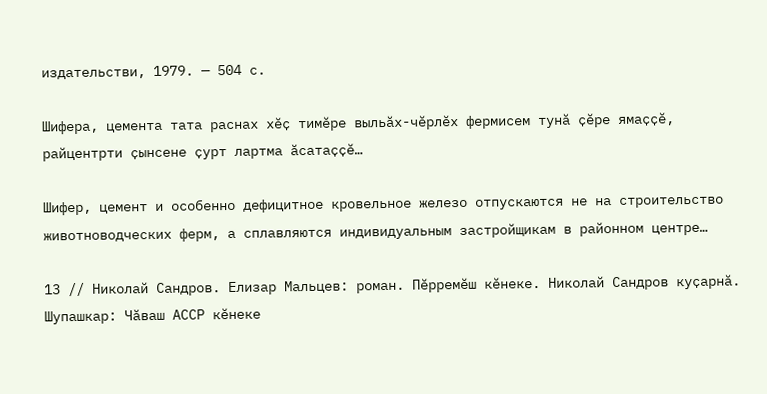издательстви, 1979. — 504 с.

Шифера, цемента тата раснах хӗҫ тимӗре выльӑх-чӗрлӗх фермисем тунӑ ҫӗре ямаҫҫӗ, райцентрти ҫынсене ҫурт лартма ӑсатаҫҫӗ…

Шифер, цемент и особенно дефицитное кровельное железо отпускаются не на строительство животноводческих ферм, а сплавляются индивидуальным застройщикам в районном центре…

13 // Николай Сандров. Елизар Мальцев: роман. Пӗрремӗш кӗнеке. Николай Сандров куҫарнӑ. Шупашкар: Чӑваш АССР кӗнеке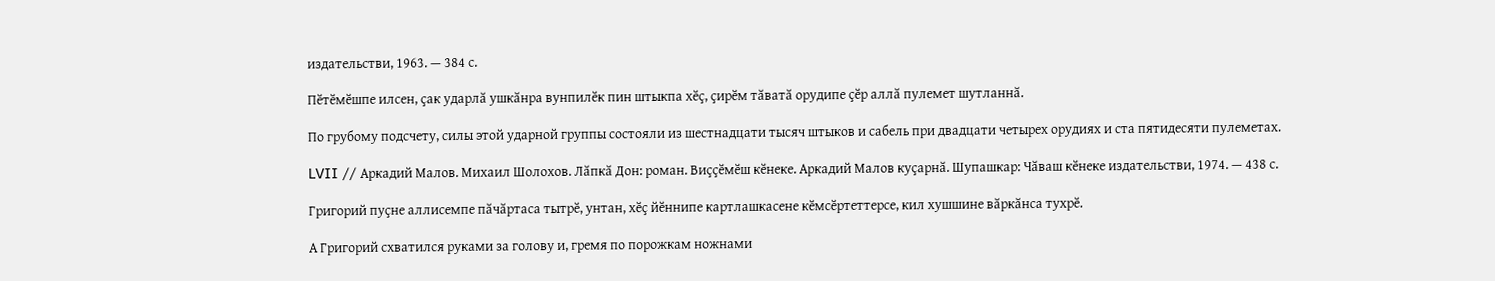издательстви, 1963. — 384 с.

Пӗтӗмӗшпе илсен, ҫак ударлӑ ушкӑнра вунпилӗк пин штыкпа хӗҫ, ҫирӗм тӑватӑ орудипе ҫӗр аллӑ пулемет шутланнӑ.

По грубому подсчету, силы этой ударной группы состояли из шестнадцати тысяч штыков и сабель при двадцати четырех орудиях и ста пятидесяти пулеметах.

LVII // Аркадий Малов. Михаил Шолохов. Лӑпкӑ Дон: роман. Виҫҫӗмӗш кӗнеке. Аркадий Малов куҫарнӑ. Шупашкар: Чӑваш кӗнеке издательстви, 1974. — 438 с.

Григорий пуҫне аллисемпе пӑчӑртаса тытрӗ, унтан, хӗҫ йӗннипе картлашкасене кӗмсӗртеттерсе, кил хушшине вӑркӑнса тухрӗ.

А Григорий схватился руками за голову и, гремя по порожкам ножнами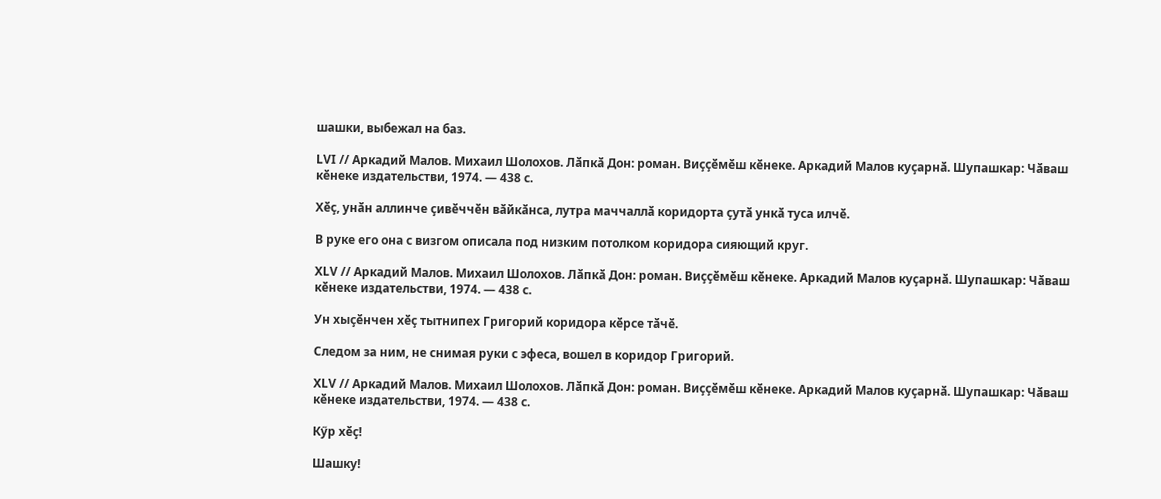шашки, выбежал на баз.

LVI // Аркадий Малов. Михаил Шолохов. Лӑпкӑ Дон: роман. Виҫҫӗмӗш кӗнеке. Аркадий Малов куҫарнӑ. Шупашкар: Чӑваш кӗнеке издательстви, 1974. — 438 с.

Хӗҫ, унӑн аллинче ҫивӗччӗн вӑйкӑнса, лутра маччаллӑ коридорта ҫутӑ ункӑ туса илчӗ.

В руке его она с визгом описала под низким потолком коридора сияющий круг.

XLV // Аркадий Малов. Михаил Шолохов. Лӑпкӑ Дон: роман. Виҫҫӗмӗш кӗнеке. Аркадий Малов куҫарнӑ. Шупашкар: Чӑваш кӗнеке издательстви, 1974. — 438 с.

Ун хыҫӗнчен хӗҫ тытнипех Григорий коридора кӗрсе тӑчӗ.

Следом за ним, не снимая руки с эфеса, вошел в коридор Григорий.

XLV // Аркадий Малов. Михаил Шолохов. Лӑпкӑ Дон: роман. Виҫҫӗмӗш кӗнеке. Аркадий Малов куҫарнӑ. Шупашкар: Чӑваш кӗнеке издательстви, 1974. — 438 с.

Кӳр хӗҫ!

Шашку!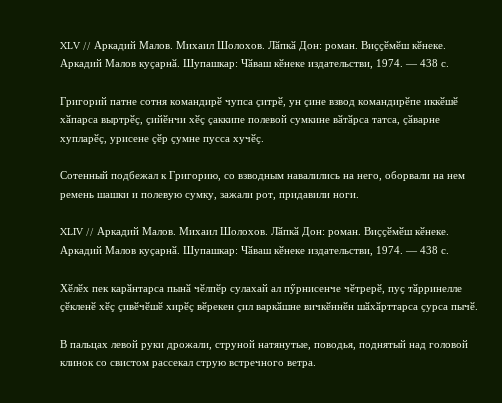XLV // Аркадий Малов. Михаил Шолохов. Лӑпкӑ Дон: роман. Виҫҫӗмӗш кӗнеке. Аркадий Малов куҫарнӑ. Шупашкар: Чӑваш кӗнеке издательстви, 1974. — 438 с.

Григорий патне сотня командирӗ чупса ҫитрӗ, ун ҫине взвод командирӗпе иккӗшӗ хӑпарса выртрӗҫ, ҫийӗнчи хӗҫ ҫаккипе полевой сумкине вӑтӑрса татса, ҫӑварне хупларӗҫ, урисене ҫӗр ҫумне пусса хучӗҫ.

Сотенный подбежал к Григорию, со взводным навалились на него, оборвали на нем ремень шашки и полевую сумку, зажали рот, придавили ноги.

XLIV // Аркадий Малов. Михаил Шолохов. Лӑпкӑ Дон: роман. Виҫҫӗмӗш кӗнеке. Аркадий Малов куҫарнӑ. Шупашкар: Чӑваш кӗнеке издательстви, 1974. — 438 с.

Хӗлӗх пек карӑнтарса пынӑ чӗлпӗр сулахай ал пӳрнисенче чӗтрерӗ, пуҫ тӑрринелле ҫӗкленӗ хӗҫ ҫивӗчӗшӗ хирӗҫ вӗрекен ҫил варкӑшне вичкӗннӗн шӑхӑрттарса ҫурса пычӗ.

В пальцах левой руки дрожали, струной натянутые, поводья, поднятый над головой клинок со свистом рассекал струю встречного ветра.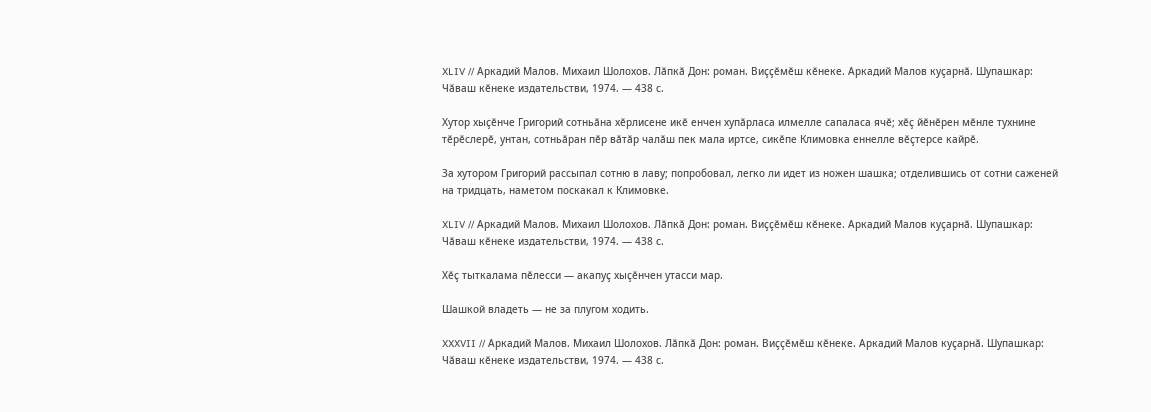XLIV // Аркадий Малов. Михаил Шолохов. Лӑпкӑ Дон: роман. Виҫҫӗмӗш кӗнеке. Аркадий Малов куҫарнӑ. Шупашкар: Чӑваш кӗнеке издательстви, 1974. — 438 с.

Хутор хыҫӗнче Григорий сотньӑна хӗрлисене икӗ енчен хупӑрласа илмелле сапаласа ячӗ; хӗҫ йӗнӗрен мӗнле тухнине тӗрӗслерӗ, унтан, сотньӑран пӗр вӑтӑр чалӑш пек мала иртсе, сикӗпе Климовка еннелле вӗҫтерсе кайрӗ.

За хутором Григорий рассыпал сотню в лаву; попробовал, легко ли идет из ножен шашка; отделившись от сотни саженей на тридцать, наметом поскакал к Климовке.

XLIV // Аркадий Малов. Михаил Шолохов. Лӑпкӑ Дон: роман. Виҫҫӗмӗш кӗнеке. Аркадий Малов куҫарнӑ. Шупашкар: Чӑваш кӗнеке издательстви, 1974. — 438 с.

Хӗҫ тыткалама пӗлесси — акапуҫ хыҫӗнчен утасси мар.

Шашкой владеть — не за плугом ходить.

XXXVII // Аркадий Малов. Михаил Шолохов. Лӑпкӑ Дон: роман. Виҫҫӗмӗш кӗнеке. Аркадий Малов куҫарнӑ. Шупашкар: Чӑваш кӗнеке издательстви, 1974. — 438 с.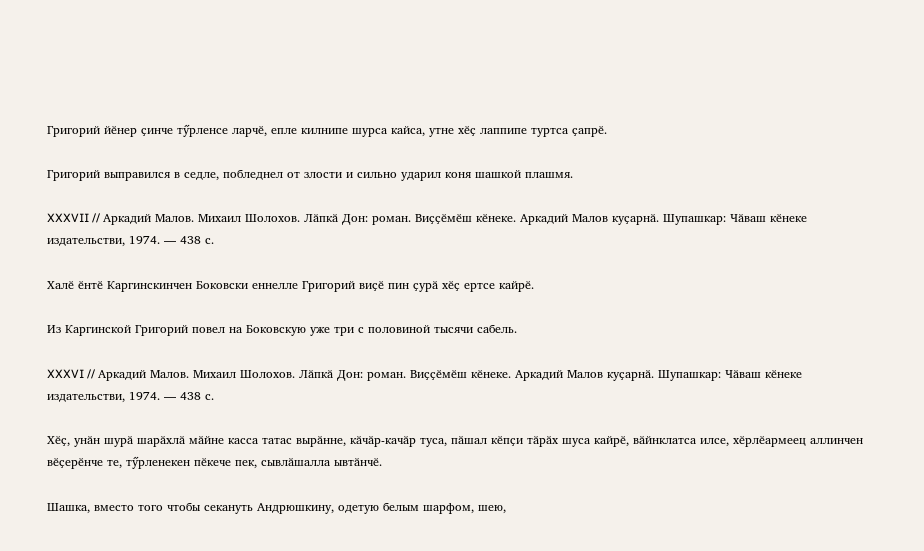Григорий йӗнер ҫинче тӳрленсе ларчӗ, епле килнипе шурса кайса, утне хӗҫ лаппипе туртса ҫапрӗ.

Григорий выправился в седле, побледнел от злости и сильно ударил коня шашкой плашмя.

XXXVII // Аркадий Малов. Михаил Шолохов. Лӑпкӑ Дон: роман. Виҫҫӗмӗш кӗнеке. Аркадий Малов куҫарнӑ. Шупашкар: Чӑваш кӗнеке издательстви, 1974. — 438 с.

Халӗ ӗнтӗ Каргинскинчен Боковски еннелле Григорий виҫӗ пин ҫурӑ хӗҫ ертсе кайрӗ.

Из Каргинской Григорий повел на Боковскую уже три с половиной тысячи сабель.

XXXVI // Аркадий Малов. Михаил Шолохов. Лӑпкӑ Дон: роман. Виҫҫӗмӗш кӗнеке. Аркадий Малов куҫарнӑ. Шупашкар: Чӑваш кӗнеке издательстви, 1974. — 438 с.

Хӗҫ, унӑн шурӑ шарӑхлӑ мӑйне касса татас вырӑнне, кӑчӑр-качӑр туса, пӑшал кӗпҫи тӑрӑх шуса кайрӗ, вӑйнклатса илсе, хӗрлӗармеец аллинчен вӗҫерӗнче те, тӳрленекен пӗкече пек, сывлӑшалла ывтӑнчӗ.

Шашка, вместо того чтобы секануть Андрюшкину, одетую белым шарфом, шею,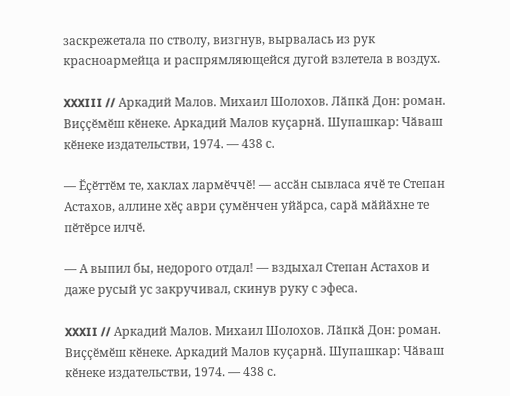заскрежетала по стволу, визгнув, вырвалась из рук красноармейца и распрямляющейся дугой взлетела в воздух.

XXXIII // Аркадий Малов. Михаил Шолохов. Лӑпкӑ Дон: роман. Виҫҫӗмӗш кӗнеке. Аркадий Малов куҫарнӑ. Шупашкар: Чӑваш кӗнеке издательстви, 1974. — 438 с.

— Ӗҫӗттӗм те, хаклах лармӗччӗ! — ассӑн сывласа ячӗ те Степан Астахов, аллине хӗҫ аври ҫумӗнчен уйӑрса, сарӑ мӑйӑхне те пӗтӗрсе илчӗ.

— А выпил бы, недорого отдал! — вздыхал Степан Астахов и даже русый ус закручивал, скинув руку с эфеса.

XXXII // Аркадий Малов. Михаил Шолохов. Лӑпкӑ Дон: роман. Виҫҫӗмӗш кӗнеке. Аркадий Малов куҫарнӑ. Шупашкар: Чӑваш кӗнеке издательстви, 1974. — 438 с.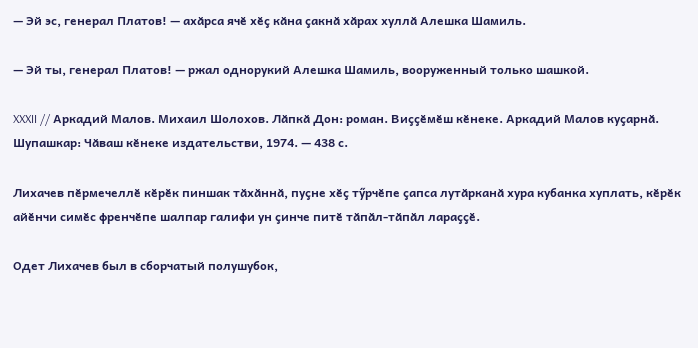— Эй эс, генерал Платов! — ахӑрса ячӗ хӗҫ кӑна ҫакнӑ хӑрах хуллӑ Алешка Шамиль.

— Эй ты, генерал Платов! — ржал однорукий Алешка Шамиль, вооруженный только шашкой.

XXXII // Аркадий Малов. Михаил Шолохов. Лӑпкӑ Дон: роман. Виҫҫӗмӗш кӗнеке. Аркадий Малов куҫарнӑ. Шупашкар: Чӑваш кӗнеке издательстви, 1974. — 438 с.

Лихачев пӗрмечеллӗ кӗрӗк пиншак тӑхӑннӑ, пуҫне хӗҫ тӳрчӗпе ҫапса лутӑрканӑ хура кубанка хуплать, кӗрӗк айӗнчи симӗс френчӗпе шалпар галифи ун ҫинче питӗ тӑпӑл-тӑпӑл лараҫҫӗ.

Одет Лихачев был в сборчатый полушубок,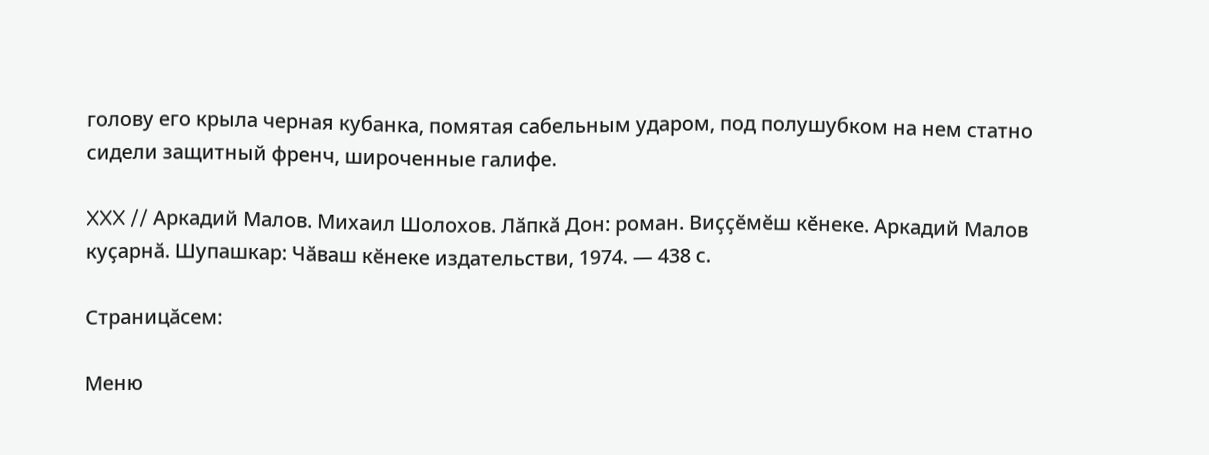голову его крыла черная кубанка, помятая сабельным ударом, под полушубком на нем статно сидели защитный френч, широченные галифе.

XXX // Аркадий Малов. Михаил Шолохов. Лӑпкӑ Дон: роман. Виҫҫӗмӗш кӗнеке. Аркадий Малов куҫарнӑ. Шупашкар: Чӑваш кӗнеке издательстви, 1974. — 438 с.

Страницăсем:

Меню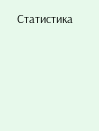Статистика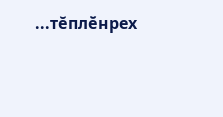...тĕплӗнрех